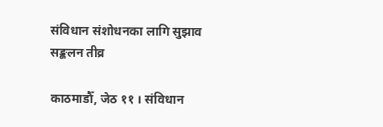संविधान संशोधनका लागि सुझाव सङ्कलन तीव्र

काठमाडौँ, जेठ ११ । संविधान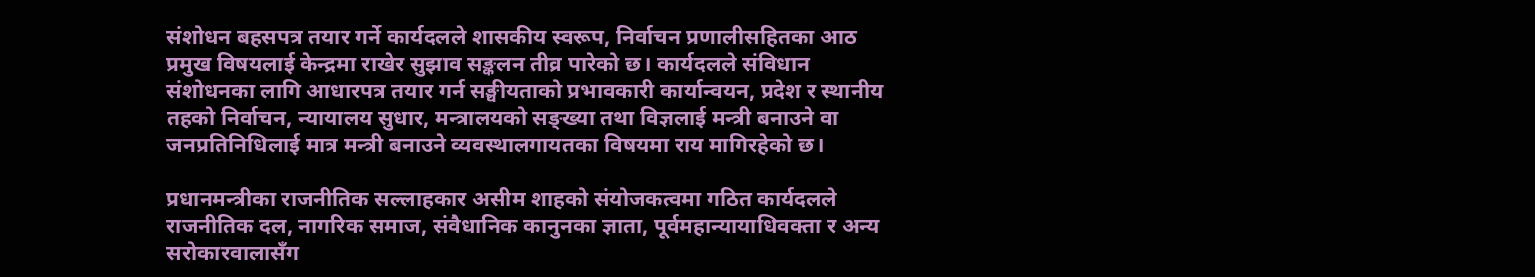संशोधन बहसपत्र तयार गर्ने कार्यदलले शासकीय स्वरूप, निर्वाचन प्रणालीसहितका आठ प्रमुख विषयलाई केन्द्रमा राखेर सुझाव सङ्कलन तीव्र पारेको छ। कार्यदलले संविधान संशोधनका लागि आधारपत्र तयार गर्न सङ्घीयताको प्रभावकारी कार्यान्वयन, प्रदेश र स्थानीय तहको निर्वाचन, न्यायालय सुधार, मन्त्रालयको सङ्ख्या तथा विज्ञलाई मन्त्री बनाउने वा जनप्रतिनिधिलाई मात्र मन्त्री बनाउने व्यवस्थालगायतका विषयमा राय मागिरहेको छ।

प्रधानमन्त्रीका राजनीतिक सल्लाहकार असीम शाहको संयोजकत्वमा गठित कार्यदलले राजनीतिक दल, नागरिक समाज, संवैधानिक कानुनका ज्ञाता, पूर्वमहान्यायाधिवक्ता र अन्य सरोकारवालासँग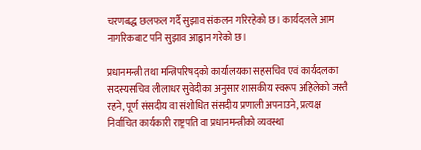चरणबद्ध छलफल गर्दै सुझाव संकलन गरिरहेको छ। कार्यदलले आम नागरिकबाट पनि सुझाव आह्वान गरेको छ।

प्रधानमन्त्री तथा मन्त्रिपरिषद्को कार्यालयका सहसचिव एवं कार्यदलका सदस्यसचिव लीलाधर सुवेदीका अनुसार शासकीय स्वरूप अहिलेको जस्तै रहने, पूर्ण संसदीय वा संशोधित संसदीय प्रणाली अपनाउने, प्रत्यक्ष निर्वाचित कार्यकारी राष्ट्रपति वा प्रधानमन्त्रीको व्यवस्था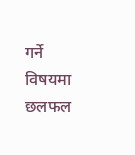गर्ने विषयमा छलफल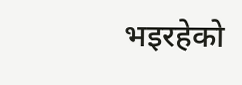भइरहेको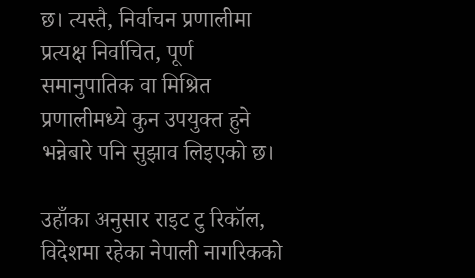छ। त्यस्तै, निर्वाचन प्रणालीमा प्रत्यक्ष निर्वाचित, पूर्ण समानुपातिक वा मिश्रित प्रणालीमध्ये कुन उपयुक्त हुने भन्नेबारे पनि सुझाव लिइएको छ।

उहाँका अनुसार राइट टु रिकॉल, विदेशमा रहेका नेपाली नागरिकको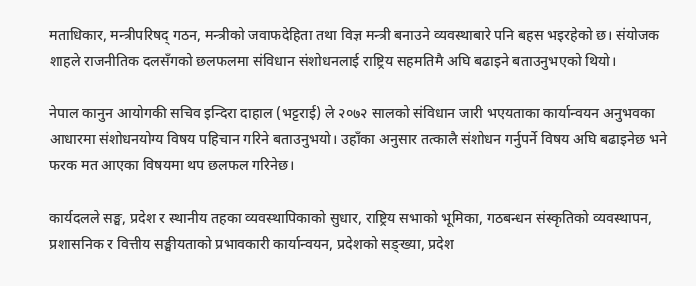मताधिकार, मन्त्रीपरिषद् गठन, मन्त्रीको जवाफदेहिता तथा विज्ञ मन्त्री बनाउने व्यवस्थाबारे पनि बहस भइरहेको छ। संयोजक शाहले राजनीतिक दलसँगको छलफलमा संविधान संशोधनलाई राष्ट्रिय सहमतिमै अघि बढाइने बताउनुभएको थियो।

नेपाल कानुन आयोगकी सचिव इन्दिरा दाहाल (भट्टराई) ले २०७२ सालको संविधान जारी भएयताका कार्यान्वयन अनुभवका आधारमा संशोधनयोग्य विषय पहिचान गरिने बताउनुभयो। उहाँका अनुसार तत्कालै संशोधन गर्नुपर्ने विषय अघि बढाइनेछ भने फरक मत आएका विषयमा थप छलफल गरिनेछ।

कार्यदलले सङ्घ, प्रदेश र स्थानीय तहका व्यवस्थापिकाको सुधार, राष्ट्रिय सभाको भूमिका, गठबन्धन संस्कृतिको व्यवस्थापन, प्रशासनिक र वित्तीय सङ्घीयताको प्रभावकारी कार्यान्वयन, प्रदेशको सङ्ख्या, प्रदेश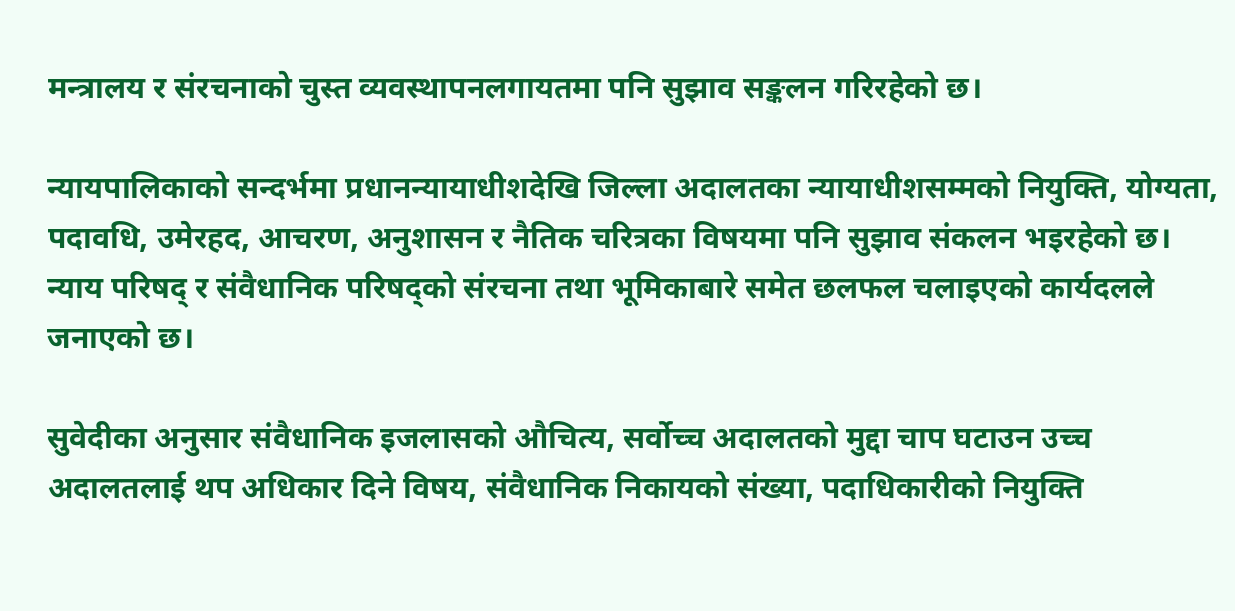मन्त्रालय र संरचनाको चुस्त व्यवस्थापनलगायतमा पनि सुझाव सङ्कलन गरिरहेको छ।

न्यायपालिकाको सन्दर्भमा प्रधानन्यायाधीशदेखि जिल्ला अदालतका न्यायाधीशसम्मको नियुक्ति, योग्यता, पदावधि, उमेरहद, आचरण, अनुशासन र नैतिक चरित्रका विषयमा पनि सुझाव संकलन भइरहेको छ। न्याय परिषद् र संवैधानिक परिषद्को संरचना तथा भूमिकाबारे समेत छलफल चलाइएको कार्यदलले जनाएको छ।

सुवेदीका अनुसार संवैधानिक इजलासको औचित्य, सर्वोच्च अदालतको मुद्दा चाप घटाउन उच्च अदालतलाई थप अधिकार दिने विषय, संवैधानिक निकायको संख्या, पदाधिकारीको नियुक्ति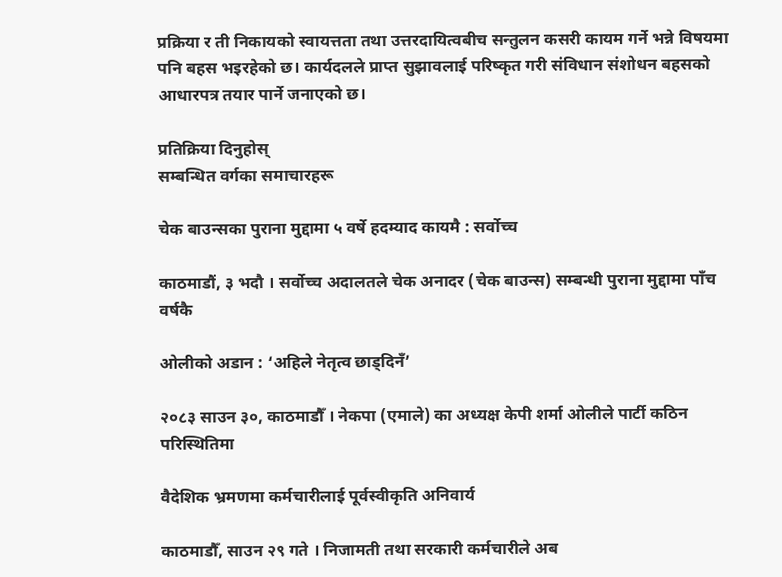प्रक्रिया र ती निकायको स्वायत्तता तथा उत्तरदायित्वबीच सन्तुलन कसरी कायम गर्ने भन्ने विषयमा पनि बहस भइरहेको छ। कार्यदलले प्राप्त सुझावलाई परिष्कृत गरी संविधान संशोधन बहसको आधारपत्र तयार पार्ने जनाएको छ।

प्रतिक्रिया दिनुहोस्
सम्बन्धित वर्गका समाचारहरू

चेक बाउन्सका पुराना मुद्दामा ५ वर्षे हदम्याद कायमै : सर्वोच्च

काठमाडौं, ३ भदौ । सर्वोच्च अदालतले चेक अनादर (चेक बाउन्स) सम्बन्धी पुराना मुद्दामा पाँच वर्षकै

ओलीको अडान : ‘अहिले नेतृत्व छाड्दिनँ’

२०८३ साउन ३०, काठमाडौँ । नेकपा (एमाले) का अध्यक्ष केपी शर्मा ओलीले पार्टी कठिन परिस्थितिमा

वैदेशिक भ्रमणमा कर्मचारीलाई पूर्वस्वीकृति अनिवार्य

काठमाडौँ, साउन २९ गते । निजामती तथा सरकारी कर्मचारीले अब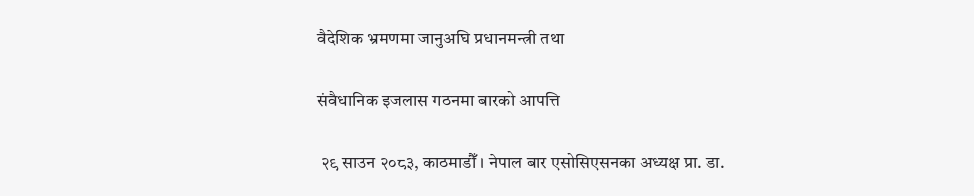वैदेशिक भ्रमणमा जानुअघि प्रधानमन्त्री तथा

संवैधानिक इजलास गठनमा बारको आपत्ति

 २९ साउन २०८३, काठमाडौँ । नेपाल बार एसोसिएसनका अध्यक्ष प्रा. डा.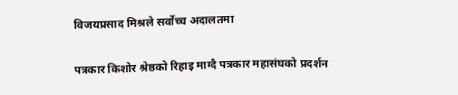विजयप्रसाद मिश्रले सर्वोच्च अदालतमा

पत्रकार किशोर श्रेष्ठको रिहाइ माग्दै पत्रकार महासंघको प्रदर्शन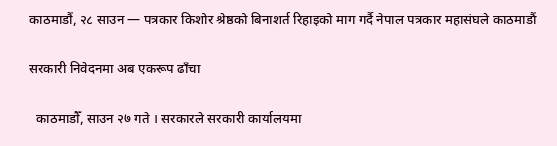काठमाडौं, २८ साउन — पत्रकार किशोर श्रेष्ठको बिनाशर्त रिहाइको माग गर्दै नेपाल पत्रकार महासंघले काठमाडौं

सरकारी निवेदनमा अब एकरूप ढाँचा

  काठमाडौँ, साउन २७ गते । सरकारले सरकारी कार्यालयमा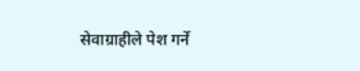सेवाग्राहीले पेश गर्ने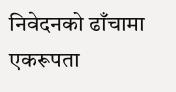निवेदनको ढाँचामा एकरूपता